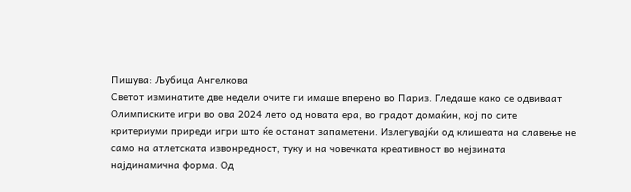Пишува: Љубица Ангелкова
Светот изминатите две недели очите ги имаше вперено во Париз. Гледаше како се одвиваат Олимписките игри во ова 2024 лето од новата ера, во градот домаќин, кој по сите критериуми приреди игри што ќе останат запаметени. Излегувајќи од клишеата на славење не само на атлетската извонредност, туку и на човечката креативност во нејзината најдинамична форма. Од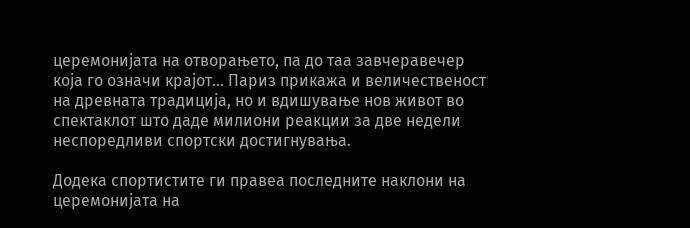церемонијата на отворањето, па до таа завчеравечер која го означи крајот… Париз прикажа и величественост на древната традиција, но и вдишување нов живот во спектаклот што даде милиони реакции за две недели неспоредливи спортски достигнувања.

Додека спортистите ги правеа последните наклони на церемонијата на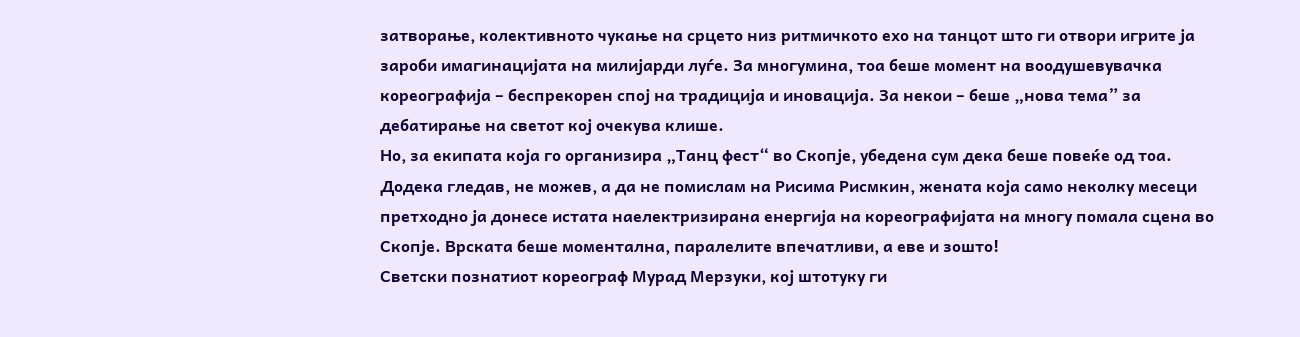затворање, колективното чукање на срцето низ ритмичкото ехо на танцот што ги отвори игрите ја зароби имагинацијата на милијарди луѓе. За многумина, тоа беше момент на воодушевувачка кореографија – беспрекорен спој на традиција и иновација. За некои – беше „нова тема” за дебатирање на светот кој очекува клише.
Но, за екипата која го организира „Танц фест“ во Скопје, убедена сум дека беше повеќе од тоа. Додека гледав, не можев, а да не помислам на Рисима Рисмкин, жената која само неколку месеци претходно ја донесе истата наелектризирана енергија на кореографијата на многу помала сцена во Скопје. Врската беше моментална, паралелите впечатливи, а еве и зошто!
Светски познатиот кореограф Мурад Мерзуки, кој штотуку ги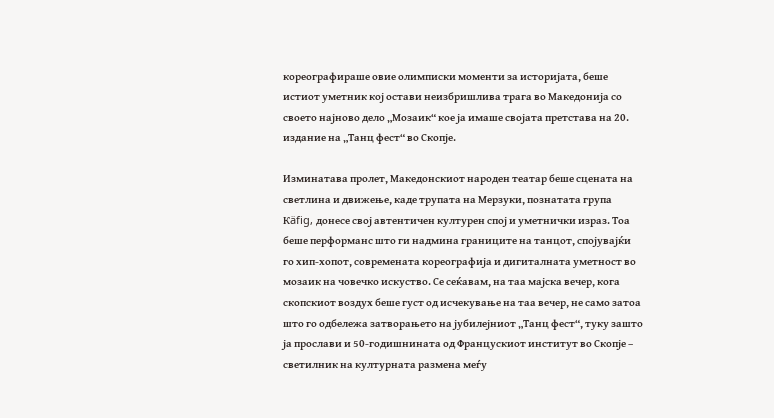кореографираше овие олимписки моменти за историјата, беше истиот уметник кој остави неизбришлива трага во Македонија со своето најново дело „Мозаик“ кое ја имаше својата претстава на 20. издание на „Танц фест“ во Скопје.

Изминатава пролет, Македонскиот народен театар беше сцената на светлина и движење, каде трупата на Мерзуки, познатата група Кäfig, донесе свој автентичен културен спој и уметнички израз. Тоа беше перформанс што ги надмина границите на танцот, спојувајќи го хип-хопот, современата кореографија и дигиталната уметност во мозаик на човечко искуство. Се сеќавам, на таа мајска вечер, кога скопскиот воздух беше густ од исчекување на таа вечер, не само затоа што го одбележа затворањето на јубилејниот „Танц фест“, туку зашто ја прослави и 50-годишнината од Францускиот институт во Скопје – светилник на културната размена меѓу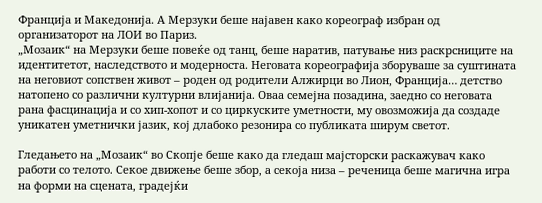Франција и Македонија. А Мерзуки беше најавен како кореограф избран од организаторот на ЛОИ во Париз.
„Мозаик“ на Мерзуки беше повеќе од танц, беше наратив, патување низ раскрсниците на идентитетот, наследството и модерноста. Неговата кореографија зборуваше за суштината на неговиот сопствен живот – роден од родители Алжирци во Лион, Франција… детство натопено со различни културни влијанија. Оваа семејна позадина, заедно со неговата рана фасцинација и со хип-хопот и со циркуските уметности, му овозможија да создаде уникатен уметнички јазик, кој длабоко резонира со публиката ширум светот.

Гледањето на „Мозаик“ во Скопје беше како да гледаш мајсторски раскажувач како работи со телото. Секое движење беше збор, а секоја низа – реченица беше магична игра на форми на сцената, градејќи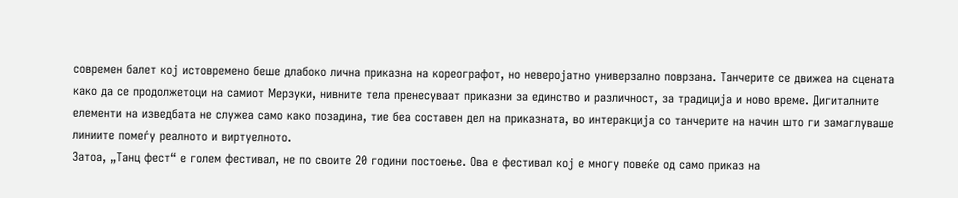современ балет кој истовремено беше длабоко лична приказна на кореографот, но неверојатно универзално поврзана. Танчерите се движеа на сцената како да се продолжетоци на самиот Мерзуки, нивните тела пренесуваат приказни за единство и различност, за традиција и ново време. Дигиталните елементи на изведбата не служеа само како позадина, тие беа составен дел на приказната, во интеракција со танчерите на начин што ги замаглуваше линиите помеѓу реалното и виртуелното.
Затоа, „Танц фест“ е голем фестивал, не по своите 20 години постоење. Ова е фестивал кој е многу повеќе од само приказ на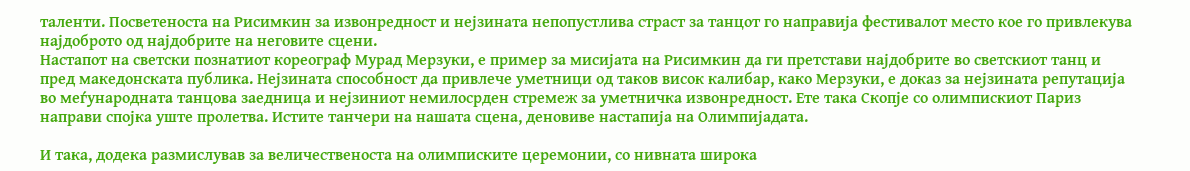таленти. Посветеноста на Рисимкин за извонредност и нејзината непопустлива страст за танцот го направија фестивалот место кое го привлекува најдоброто од најдобрите на неговите сцени.
Настапот на светски познатиот кореограф Мурад Мерзуки, е пример за мисијата на Рисимкин да ги претстави најдобрите во светскиот танц и пред македонската публика. Нејзината способност да привлече уметници од таков висок калибар, како Мерзуки, е доказ за нејзината репутација во меѓународната танцова заедница и нејзиниот немилосрден стремеж за уметничка извонредност. Ете така Скопје со олимпискиот Париз направи спојка уште пролетва. Истите танчери на нашата сцена, деновиве настапија на Олимпијадата.

И така, додека размислував за величественоста на олимписките церемонии, со нивната широка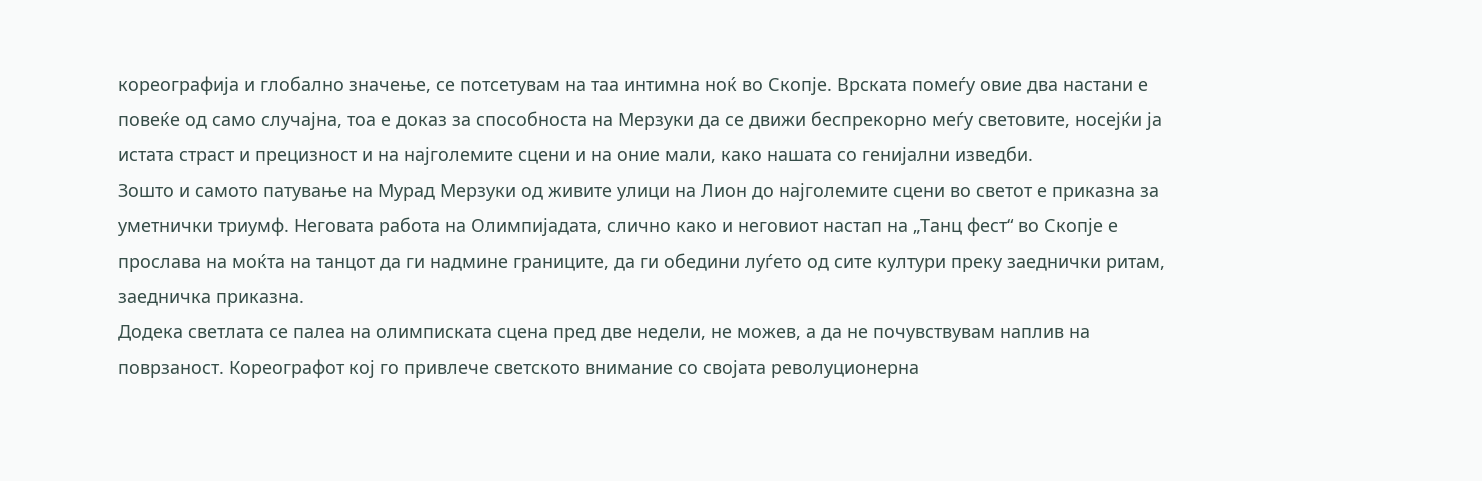кореографија и глобално значење, се потсетувам на таа интимна ноќ во Скопје. Врската помеѓу овие два настани е повеќе од само случајна, тоа е доказ за способноста на Мерзуки да се движи беспрекорно меѓу световите, носејќи ја истата страст и прецизност и на најголемите сцени и на оние мали, како нашата со генијални изведби.
Зошто и самото патување на Мурад Мерзуки од живите улици на Лион до најголемите сцени во светот е приказна за уметнички триумф. Неговата работа на Олимпијадата, слично како и неговиот настап на „Танц фест“ во Скопје е прослава на моќта на танцот да ги надмине границите, да ги обедини луѓето од сите култури преку заеднички ритам, заедничка приказна.
Додека светлата се палеа на олимписката сцена пред две недели, не можев, а да не почувствувам наплив на поврзаност. Кореографот кој го привлече светското внимание со својата револуционерна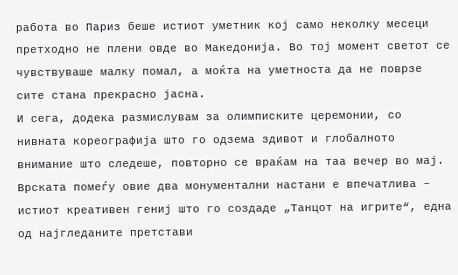работа во Париз беше истиот уметник кој само неколку месеци претходно не плени овде во Македонија. Во тој момент светот се чувствуваше малку помал, а моќта на уметноста да не поврзе сите стана прекрасно јасна.
И сега, додека размислувам за олимписките церемонии, со нивната кореографија што го одзема здивот и глобалното внимание што следеше, повторно се враќам на таа вечер во мај. Врската помеѓу овие два монументални настани е впечатлива – истиот креативен гениј што го создаде „Танцот на игрите“, една од најгледаните претстави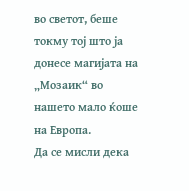во светот, беше токму тој што ја донесе магијата на „Мозаик“ во нашето мало ќоше на Европа.
Да се мисли дека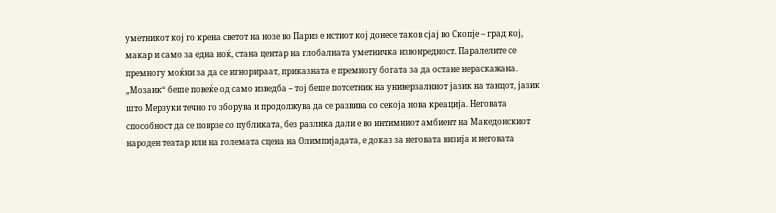уметникот кој го крена светот на нозе во Париз е истиот кој донесе таков сјај во Скопје – град кој, макар и само за една ноќ, стана центар на глобалната уметничка извонредност. Паралелите се премногу моќни за да се игнорираат, приказната е премногу богата за да остане нераскажана.
„Мозаик“ беше повеќе од само изведба – тој беше потсетник на универзалниот јазик на танцот, јазик што Мерзуки течно го зборува и продолжува да се развива со секоја нова креација. Неговата способност да се поврзе со публиката, без разлика дали е во интимниот амбиент на Македонскиот народен театар или на големата сцена на Олимпијадата, е доказ за неговата визија и неговата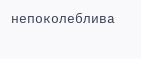непоколеблива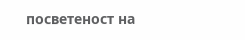посветеност на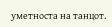уметноста на танцот.